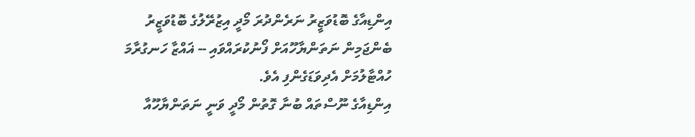އިންޑިއާގެ ބޮޑުވަޒީރު ނަރެންދުރަ މޯދީ އިޒުރޭލުގެ ބޮޑުވަޒީރު ބެންޖަމިން ނަތަންޔާހޫއަށް ފޯނުކުރައްވައި -- ޣައްޒާ ހަނގުރާމަ ހުއްޓާލުމަށް އެދިވަޑަގެންފި އެވެ.
އިންޑިއާގެ ނޫސްތައް ބުނާ ގޮތުން މޯދީ ވަނީ ނަތަންޔާހޫއާ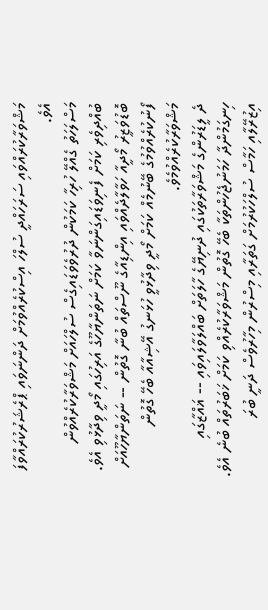މަޝްވަރާކުރައްވައި ސަރަހައްދީ ސުލްހަ އިސްކުރެއްވުމަށް ދަންނަވައި ޕްރެޝަރުކުރައްވާފަ އެވެ.
މަސްލަހަތު ގެއްލޭ ހުރިހާ ކަމަކުން ދުރުވެވަޑައިގެސް ސުލްހައަށް މަޝްވަރާކުރެއްވުން ބުއްދިވެރި ކަމަށް ފެނިވަޑައިގަންނަވާ ކަމަށް ނަތަންޔާހޫގެ އަރިހުގައި މޯދީ ވިދާޅުވި އެވެ.
ބޮޑުވަޒީރު މޯދީއާ ހަވާލާދެއްވައި އިންޑިއާގެ ނޫސްތައް ބުނާ ގޮތުން -- ނަތަންޔާހޫއަށް ފޯނުކުރެއްވުމުގެ ބޭނުމެއް ކަމަށް މޯދީ ވިދާޅުވީ ހުޅަނގު އޭޝިއާއާ ބެހޭ ގޮތުން މަޝްވަރާކުރެއްވުމެވެ.
ދެ ލީޑަރުންގެ މަޝްވަރާތަކުގައި ދުނިޔޭގެ ހާލަތަށް ބައްލަވާލައިވައި -- ޣައްޒާގައި ހިނގަމުންދާ ހަމަނުޖެހުންތަކާ ބެހޭ ގޮތުން މަޝްވަރާކުރެއްވި ކަމަށް ޚަބަރުތައް ބުނެ އެވެ.
އިޒުރޭލާއި ހަމާސް ސުލްހަކުރުމަށް ގަތަރާއި މިސްރުން މިހާރުވެސް ދަނީ ބުރަ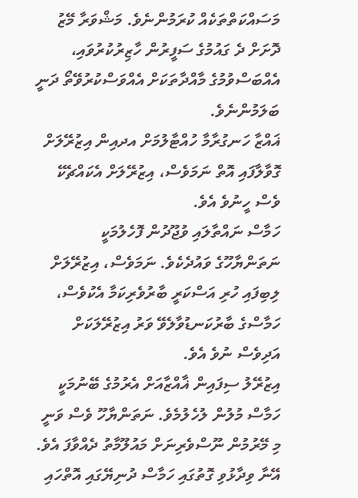މަސައްކަތްތަކެއް ކުރަމުންނެވެ. މަޝްވަރާ މޭޒު ދޮށަށް ދެ ގައުމުގެ ސަފީރުން ހާޒިރުކުރުވައި، އެއްބަސްވުމުގެ މާއްދާތަކަށް އެއްވަސްކުރުވޭތޯ ދަނީ ބަލަމުންނެވެ.
ޣައްޒާ ހަނގުރާމާ ހުއްޓާލުމަށް އދއިން އިޒުރޭލަށް ގޮވާލާފައި އޮތް ނަމަވެސް، އިޒުރޭލަށް އެކައްޗެކޭ ވެސް ހީނުވެ އެވެ.
ހަމާސް ނައްތާލައި ވުޖޫދުން ފޮހެލުމަކީ ނަތަންޔާހޫގެ ވައުދެކެވެ. ނަމަވެސް، އިޒުރޭލަށް ލިބިފައި ހުރި އަސްކަރީ ބާރުވެރިކަމާ އެކުވެސް، ހަމާސްގެ ބާރުކަނޑުވާލެވޭ ވަރު އިޒުރޭލަކަށް އަދިވެސް ނުވެ އެވެ.
އިޒުރޭލު ސިފައިން ޣާއްޒާއަށް އެރުމުގެ ބޭނުމަކީ ހަމާސް މުލުން ލުހެލުމެވެ. ނަތަންޔާހޫ ވެސް ވަނީ މި މޭރުމުން ނޫސްވެރިނަށް މައުލޫމާތު ދެއްވާފަ އެވެ. އޭނާ ވިދާޅުވި ގޮތުގައި ހަމާސް ދުނިޔޭގައި އޮތްހައި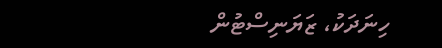ހިނަދަކު، ޒަޔަނިސްޓުން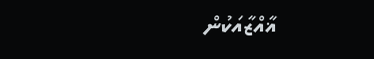ޣާއްޒާއަކުން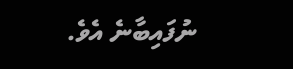ނުފައިބާނެ އެވެ.